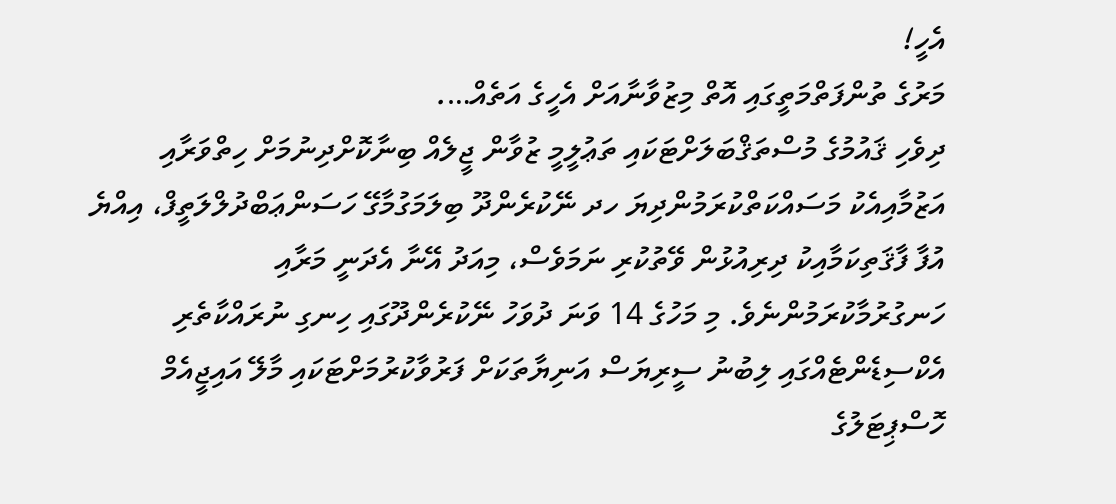އެހީ!
މަރުގެ ތުންފަތްމަތީގައި އޮތް މިޒުވާނާއަށް އެހީގެ އަތެއް….
ދިވެހި ޤައުމުގެ މުސްތަޤްބަލަށްޓަކައި ތަޢުލީމީ ޒުވާން ޖީލެއް ބިނާކޮށްދިނުމަށް ހިތްވަރާއި އަޒުމާއިއެކު މަސައްކަތްކުރަމުންދިޔަ ހދ ނޭކުރެންދޫ ބިލަމަގުމާގޭ ހަސަންޢަބްދުލްލަތީފް، އިއްޔެ އުފާ ފާޤަތިކަމާއިކު ދިރިއުޅުން ވޭތުކުރި ނަމަވެސް، މިއަދު އޭނާ އެދަނީ މަރާއި ހަނގުރުމާކުރަމުންނެވެ. މި މަހުގެ 14 ވަނަ ދުވަހު ނޭކުރެންދޫގައި ހިނގި ނުރައްކާތެރި އެކްސިޑެންޓެއްގައި ލިބުނު ސީރިޔަސް އަނިޔާތަކަށް ފަރުވާކުރުމަށްޓަކައި މާލޭ އައިޖީއެމް ހޮސްޕިޓަލުގެ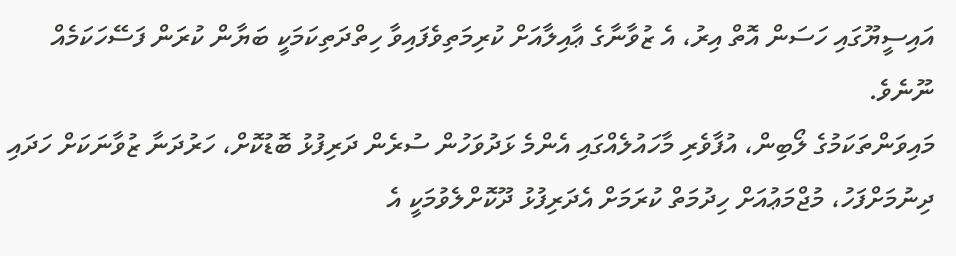އައިސީޔޫގައި ހަސަން އޮތް އިރު، އެ ޒުވާނާގެ ޢާއިލާއަށް ކުރިމަތިވެފައިވާ ހިތްދަތިކަމަކީ ބަޔާން ކުރަން ފަސޭހަކަމެއް ނޫނެވެ.
މައިވަންތަކަމުގެ ލޯބިން، އުފާވެރި މާހައުލެއްގައި އެންމެ ޅަދުވަހުން ސުރެން ދަރިފުޅު ބޮޑުކޮށް، ހަރުދަނާ ޒުވާނަކަށް ހަދައި ދިނުމަށްފަހު، މުޖްމަޢުއަށް ހިދުމަތް ކުރަމަށް އެދަރިފުޅު ދޫކޮށްލެވުމަކީ އެ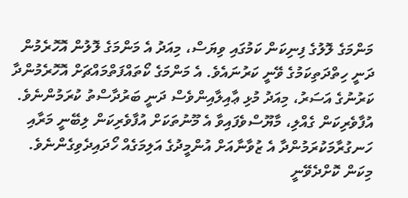މަންމަގެ ލޮލުގެ ފިނިކަން ކަމުގައި ވިޔަސް، މިއަދު އެ މަންމަގެ ލޮލުން އޮހޮރެމުން ދަނީ ހިތްދަތިކަމުގެ ވޭނީ ކަރުނައެވެ. އެ މަންމަގެ ކޯތައްފަތްމައްޗަށް އޮހޮރެމުންދާ ކަރުނުގެ އަސަރު، މިއަދު މުޅި ޢާއިލާއިންވެސް ދަނީ ބަރުދާސްތު ކުރަމުންނެވެ. އުފާވެރިކަން ގެއްލި، މާޔޫސްވެފައިވާ އެ މޫނުތަކަށް އުފާވެރިކަން ލިބޭނީ މަރާއި ހަނގުރާމަކުރަމުންދާ އެ ޒުވާނާއަށް އުންމީދުގެ އަލިމަގެއް ހޯދައިދެވިގެންނެވެ. މިކަން ކޮށްދެވޭނީ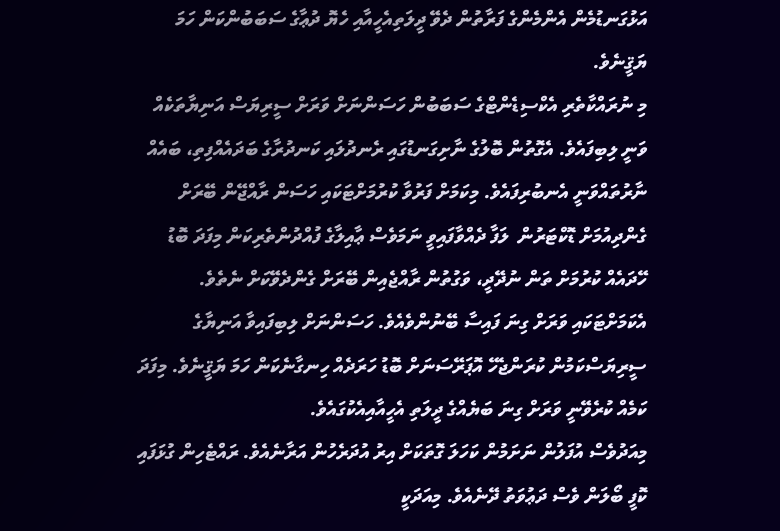އަޅުގަނޑުމެން އެންމެންގެ ފަރާތުން ދެވޭ ދީލަތިއެހީއާއި ހެޔޮ ދުޢާގެ ސަބަބުންކަން ހަމަ ޔަޤީނެވެ.
މި ނުރައްކާތެރި އެކްސިޑެންޓްގެ ސަބަބުން ހަސަންނަށް ވަރަށް ސީރިޔަސް އަނިޔާތަކެއް ވަނީ ލިބިފައެވެ. އެގޮތުން ބޮލުގެ ނާށިގަނޑުގައި ރެނދުލައި ކަނދުރާގެ ބަދައެއްފިތި، ބައެއް ނާރުތައްވަނީ އެނބުރިފައެވެ. މިކަމަށް ފަރުވާ ކުރުމަށްޓަކައި ހަސަން ރާއްޖޭން ބޭރަށް ގެންދިއުމަށް ޑޮކްޓަރުން  ލަފާ ދެއްވާފައިވީ ނަމަވެސް ޢާއިލާގެ ފުއްދުންތެރިކަން މިފަދަ ބޮޑު ހޭދައެއް ކުރުމަށް ތަން ނުދޭދީ، ވަގުތުން ރާއްޖެއިން ބޭރަށް ގެންދެވޭކަށް ނެތެވެ. އެކަމަށްޓަކައި ވަރަށް ގިނަ ފައިސާ ބޭނުންވެއެވެ. ހަސަންނަށް ލިބިފައިވާ އަނިޔާގެ ސީރިޔަސްކަމުން ކުރަންޖެހޭ އޮޕަރޭސަނަށް ބޮޑު ހަރަދެއް ހިނގާނެކަން ހަމަ ޔަޤީނެވެ. މިފަދަ ކަމެއް ކުރެވޭނީ ވަރަށް ގިނަ ބަޔެއްގެ ދީލަތި އެހީއާއިއެކުގައެވެ.
މިއަދުވެސް އުފަލުން ނަށަމުން ކަހަލަ ގޮތަކަށް އިރު އުދަރެހުން އަރާނެއެވެ. ރައްޓެހިން ގުޅަފައި ކޮފީ ބޯލަން ވެސް ދަޢުވަތު ދޭނެއެވެ. މިއަދަކީ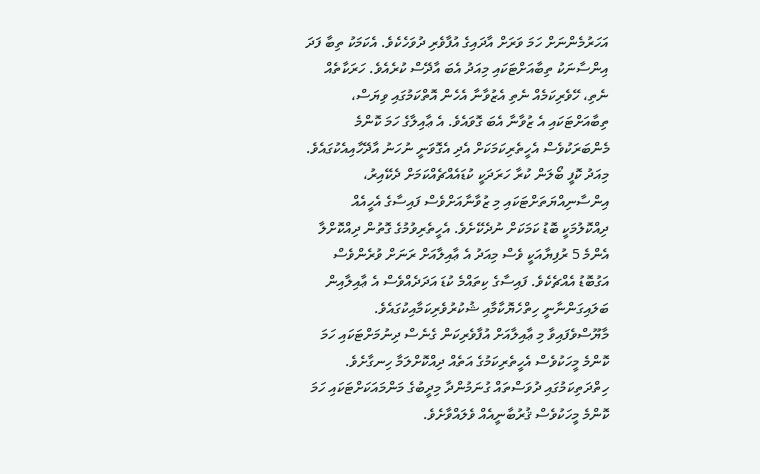އަހަރުމެންނަށް ހަމަ ވަރަށް އާދައިގެ އުފާވެރި ދުވަހެކެވެ. އެކަމަކު ތިބާ ފަދަ އިންސާނަކު ތިބާއަށްޓަކައި މިއަދު އެބަ އާދޭސް ކުރެއެވެ. ހަރަކާތެއް ނެތި، ހޭވެރިކަމެއް ނެތި އެޒުވާނާ އެހެން އޮތްކަމުގައި ވިޔަސް، ތިބާއަށްޓަކައި އެ ޒުވާނާ އެބަ ގޮވައެވެ. އެ ޢާއިލާގެ ހަމަ ކޮންމެ މެންބަރަކުވެސް އެހީތެރިކަމަކަށް އެދި އެގޮވަނީ ނުހަނު އާދޭހާއިއެކުގައެވެ. މިއަދު ކޮފީ ބޯލަން ކުރާ ހަރަދަކީ ކުޑައެއްޗެއްކަމަށް ދެކޭއިރު، އިންސާނިއްޔަތަށްޓަކައި މި ޒުވާނާއަށްވެސް ފައިސާގެ އެހީއެއް ދިއްކޮލުމަކީ ބޮޑު ކަމަކަށް ނުދެކޭށެވެ. އެހީތެރިވުމުގެ ގޮތުން ދިއްކޮށްލާ އެންމެ 5 ރުފިޔާއަކީ ވެސް މިއަދު އެ ޢާއިލާއަށް ރަނަށް ވުރެންވެސް އަގުބޮޑު އެއްޗެކެވެ. ފައިސާގެ ކިތައްމެ ކުޑަ އަދަދެއްވެސް އެ ޢާއިލާއިން ބަލައިގަންނާނީ ހިތްހެޔޮކާމާއި ޝުކުރުވެރިކަމާއިކުގައެވެ.
މާޔޫސްވެފައިވާ މި ޢާއިލާއަށް އުފާވެރިކަން ގެނެސް ދިނުމަށްޓަކައި ހަމަ ކޮންމެ މީހަކުވެސް އެހީތެރިކަމުގެ އަތެއް ދިއްކޮށްލަމާ ހިނގާށެވެ. ހިތްދަތިކަމުގައި ދުވަސްތައް ގުނަމުންދާ މިދީބުގެ މަންމައަކަށްޓަކައި ހަމަ ކޮންމެ މީހަކުވެސް ޤުރުބާނީއެއް ވެލައްވާށެވެ.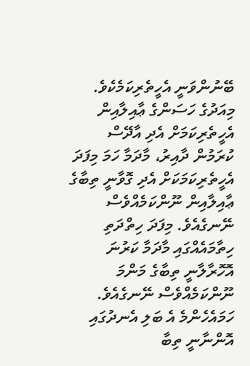ބޭނުންވަނީ އެހީތެރިކަމެކެވެ. މިއަދުގެ ހަސަންގެ ޢާއިލާއިން އެހީތެރިކަމަށް އެދި އާދޭސް ކުރަމުން ދާއިރު، މާދަމާ ހަމަ މިފަދަ އެހީތެރިކަމަކަށް އެދި ގޮވާނީ ތިބާގެ ޢާއިލާއިން ނޫންކަމެއްވެސް ނޭނގެއެވެ. މިފަދަ ހިތްދަތި ހިތާމައެއްގައި މާދަމާ ކަރުނަ އޮހޮރާލާނީ ތިބާގެ މަންމަ ނޫންކަމެއްވެސް ނޭނގެއެވެ. ހަމައެހެންމެ އެ ބަލި އެނދުގައި އޮންނާނީ ތިބާ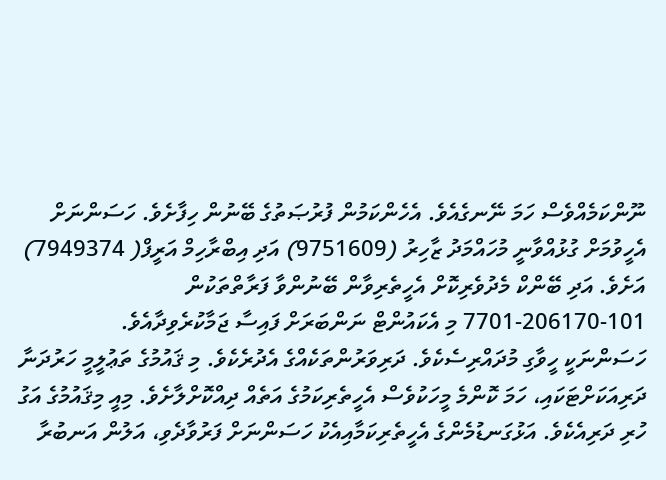ނޫންކަމެއްވެސް ހަމަ ނޭނގެއެވެ. އެހެންކަމުން ފުރުޞަތުގެ ބޭނުން ހިފާށެވެ. ހަސަންނަށް އެހީވުމަށް ގުޅުއްވާނީ މުހައްމަދު ޒާހިރު (9751609) އަދި އިބްރާހިމް އަރީފް( 7949374) އަށެވެ. އަދި ބޭންކް މެދުވެރިކޮށް އެހީތެރިވާން ބޭނުންވާ ފަރާތްތަކުން 101-206170-7701 މި އެކައުންޓް ނަންބަރަށް ފައިސާ ޖަމާކުރެވިދާއެވެ.
ހަސަންނަކީ ހީވާގި މުދައްރިސެކެވެ. ދަރިވަރުންތަކެއްގެ އެދުރެކެވެ. މި ޤައުމުގެ ތަޢުލީމީ ހަރުދަނާ ދަރިއަކަށްޓަކައި، ހަމަ ކޮންމެ މީހަކުވެސް އެހީތެރިކަމުގެ އަތެއް ދިއްކޮށްލާށެވެ. މިއީ މިޤައުމުގެ އަގު ހުރި ދަރިއެކެވެ. އަޅުގަނޑުމެންގެ އެހީތެރިކަމާއިއެކު ހަސަންނަށް ފަރުވާދެވި، އަލުން އަނބުރާ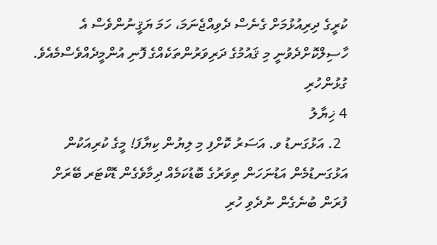ކުރީގެ ދިރިއުޅުމަށް ގެނެސް ދެވިއްޖެނަމަ، ހަމަ ޔަޤީނުންވެސް އެ ހާސިލްކޮށްދެވުނީ މި ޤައުމުގެ ދަރިވަރުންތަކެއްގެ ފޮނި އުންމީދެއްވެސްމެއެވެ.
ގުޅުންހުރި
4 ޚިޔާލު
  2. އަޅުގަނޑު ވ. އަސަރު ކޮށްފި މި ލިޔުން ކިޔާފަ! މީގެ ކުރިއަކުން އަޅުގަނޑުމެން އަޑުނަހަން ތިވަރުގެ ބޮޑުކަމެއް ދިމާވެގެން ޑޮކްޓަރ ބޭރަށް ފުރަން ބުނެގެން ނުދެވި ހުރި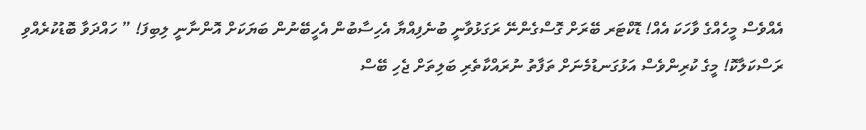އެއްވެސް މީހެއްގެ ވާހަކަ އެއް! ޑޮކްޓަރ ބޭރަށް ގޮސްގެންނޭ ރަގަޅުވާނީ ބުނެފިއްޔާ އެހިސާބުން އެހީބޭނުން ބަޔަކަށް އޮންނާނީ ލިބިފަ! ” ހައްދަވާ ބޮޑުކުރެއްވި ރަސްކަލާކޮ! މީގެ ކުރިންވެސް އަޅުގަނޑުމެނަށް ތަފާތު ނުރައްކާތެރި ބަލިތަށް ޖެހި ބޭސް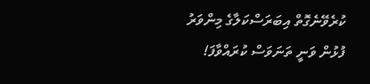ކުރެވޭނެގޮތް އިބަރަސްކަލާގެ މިންވަރު ފުޅުން ވަނީ ތަނަވަސް ކުރައްވާފަ!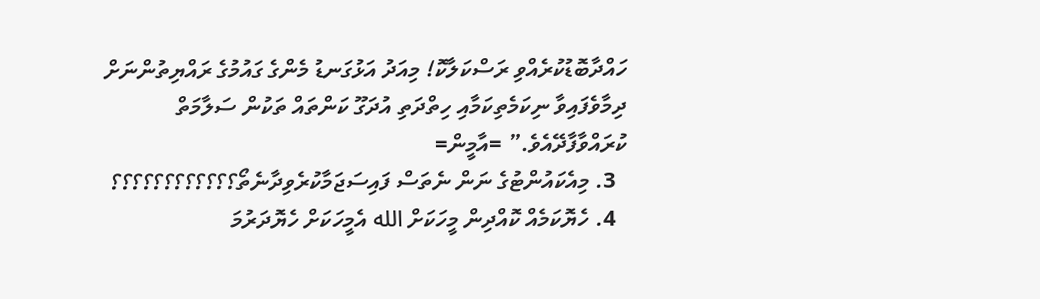ހައްދާބޮޑުކުރެއްވި ރަސްކަލާކޮ! މިއަދު އަޅުގަނޑު މެންގެ ގައުމުގެ ރައްޔިތުންނަށް ދިމާވެފައިވާ ނިކަމެތިކަމާއި ހިތްދަތި އުދަގޫ ކަންތައް ތަކުން ސަލާމަތް ކުރައްވާފާދޭއެވެ.” =އާމީން=
  3. މިއެކައުންޓުގެ ނަން ނެތަސް ފައިސަޖަމާކުރެވިދާނެތޯ؟؟؟؟؟؟؟؟؟؟؟؟
  4. ހެޔޮކަމެއް ކޮއްދިން މީހަކަށް الله އެމީހަކަށް ހެޔޮދަރުމަ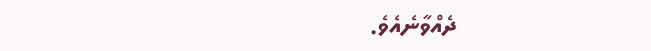ދެއްވާނެއެވެ.